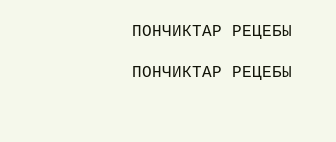ПОНЧИКТАР РЕЦЕБЫ

ПОНЧИКТАР РЕЦЕБЫ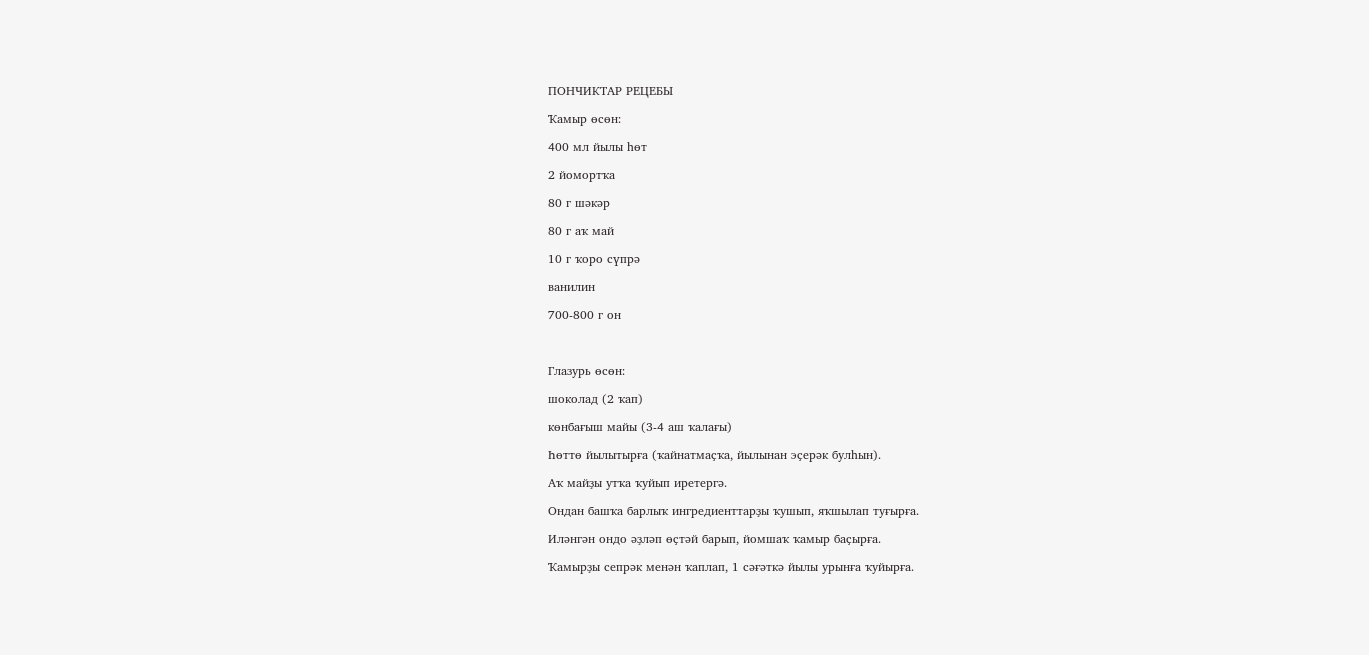ПОНЧИКТАР РЕЦЕБЫ

Ҡамыр өсөн:

400 мл йылы һөт

2 йомортҡа

80 г шәкәр

80 г аҡ май

10 г ҡоро сүпрә

ванилин

700-800 г он



Глазурь өсөн:

шоколад (2 ҡап)

көнбағыш майы (3-4 аш ҡалағы)

Һөттө йылытырға (ҡайнатмаҫҡа, йылынан эҫерәк булһын).

Аҡ майҙы утҡа ҡуйып иретергә.

Ондан башҡа барлыҡ ингредиенттарҙы ҡушып, яҡшылап туғырға.

Иләнгән ондо әҙләп өҫтәй барып, йомшаҡ ҡамыр баҫырға.

Ҡамырҙы сепрәк менән ҡаплап, 1 сәғәткә йылы урынға ҡуйырға.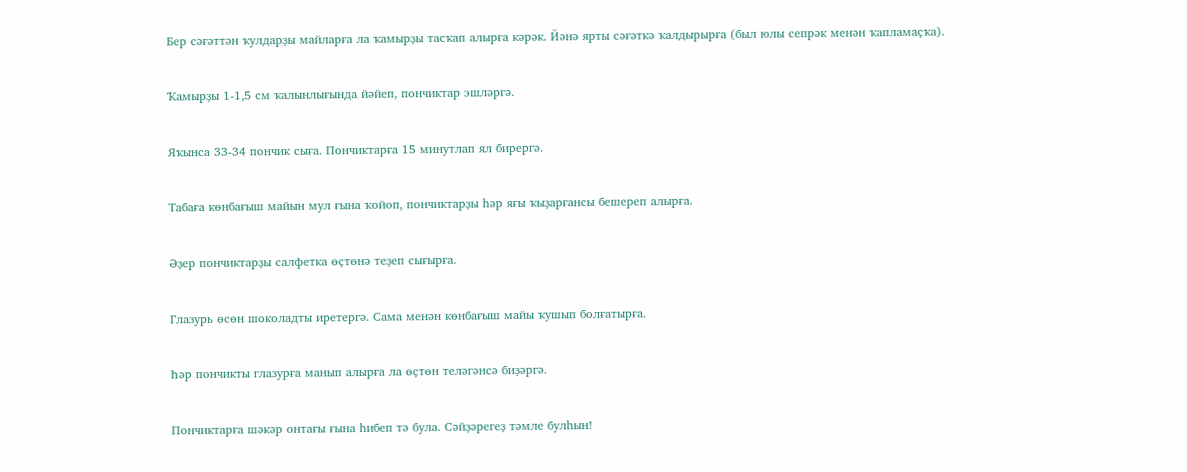Бер сәғәттән ҡулдарҙы майларға ла ҡамырҙы тасҡап алырға кәрәк. Йәнә ярты сәғәткә ҡалдырырға (был юлы сепрәк менән ҡапламаҫҡа).

Ҡамырҙы 1-1,5 см ҡалынлығында йәйеп, пончиктар эшләргә.

Яҡынса 33-34 пончик сыға. Пончиктарға 15 минутлап ял бирергә.

Табаға көнбағыш майын мул ғына ҡойоп, пончиктарҙы һәр яғы ҡыҙарғансы бешереп алырға.

Әҙер пончиктарҙы салфетка өҫтөнә теҙеп сығырға.

Глазурь өсөн шоколадты иретергә. Сама менән көнбағыш майы ҡушып болғатырға.

Һәр пончикты глазурға манып алырға ла өҫтөн теләгәнсә биҙәргә.

Пончиктарға шәкәр онтағы ғына һибеп тә була. Сәйҙәрегеҙ тәмле булһын!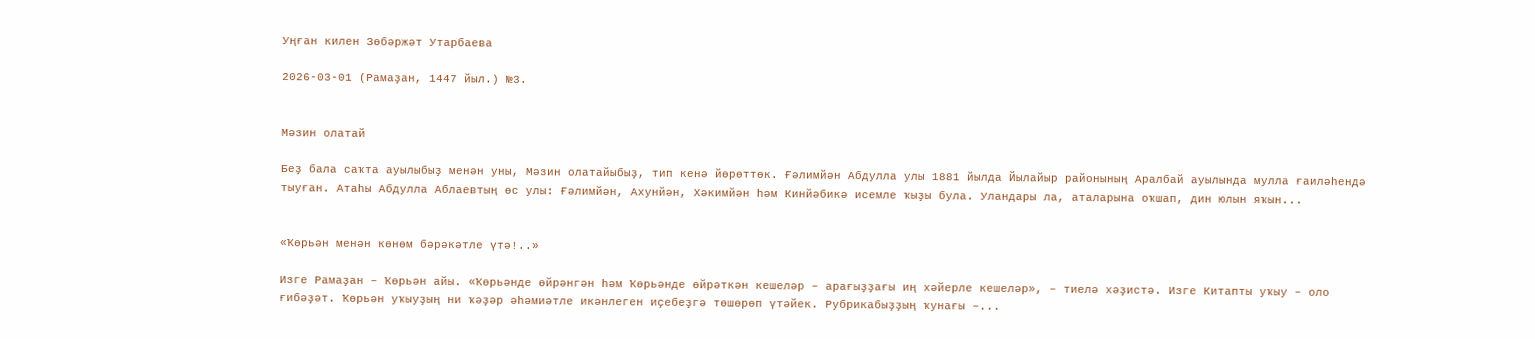Уңған килен Зөбәржәт Утарбаева

2026-03-01 (Рамаҙан, 1447 йыл.) №3.


Мәзин олатай

Беҙ бала саҡта ауылыбыҙ менән уны, Мәзин олатайыбыҙ, тип кенә йөрөттөк. Ғәлимйән Абдулла улы 1881 йылда Йылайыр районының Аралбай ауылында мулла ғаиләһендә тыуған. Атаһы Абдулла Аблаевтың өс улы: Ғәлимйән, Ахунйән, Хәкимйән һәм Кинйәбикә исемле ҡыҙы була. Уландары ла, аталарына оҡшап, дин юлын яҡын...


«Ҡөрьән менән көнөм бәрәкәтле үтә!..»

Изге Рамаҙан – Ҡөрьән айы. «Ҡөрьәнде өйрәнгән һәм Ҡөрьәнде өйрәткән кешеләр – арағыҙҙағы иң хәйерле кешеләр», – тиелә хәҙистә. Изге Китапты уҡыу – оло ғибәҙәт. Ҡөрьән уҡыуҙың ни ҡәҙәр әһәмиәтле икәнлеген иҫебеҙгә төшөрөп үтәйек. Рубрикабыҙҙың ҡунағы –...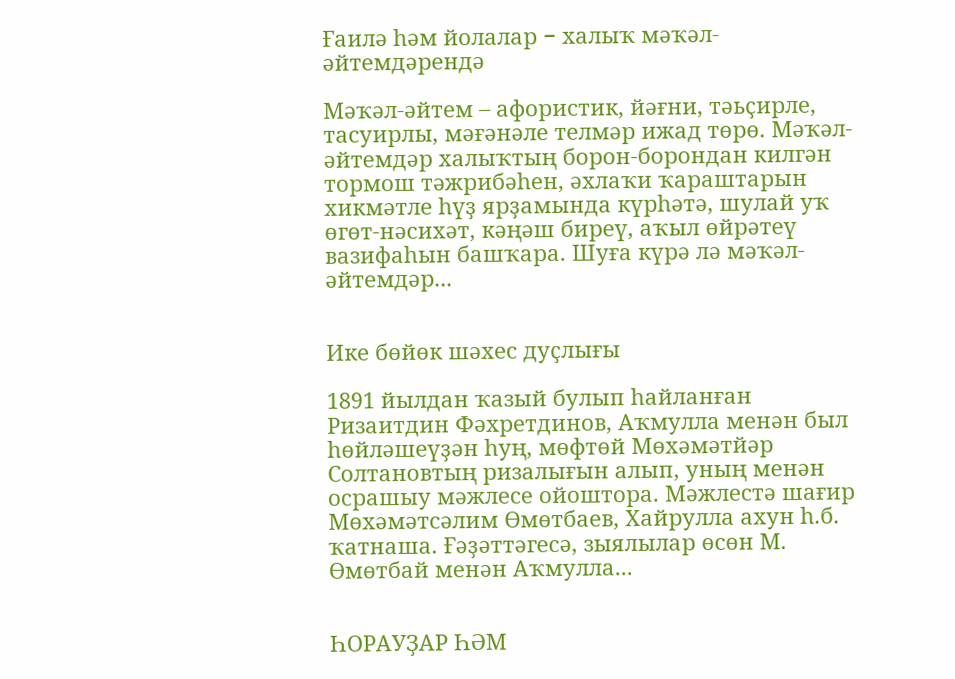Ғаилә һәм йолалар − халыҡ мәҡәл-әйтемдәрендә

Мәҡәл-әйтем – афористик, йәғни, тәьҫирле, тасуирлы, мәғәнәле телмәр ижад төрө. Мәҡәл-әйтемдәр халыҡтың борон-борондан килгән тормош тәжрибәһен, әхлаҡи ҡараштарын хикмәтле һүҙ ярҙамында күрһәтә, шулай уҡ өгөт-нәсихәт, кәңәш биреү, аҡыл өйрәтеү вазифаһын башҡара. Шуға күрә лә мәҡәл-әйтемдәр...


Ике бөйөк шәхес дуҫлығы

1891 йылдан ҡазый булып һайланған Ризаитдин Фәхретдинов, Аҡмулла менән был һөйләшеүҙән һуң, мөфтөй Мөхәмәтйәр Солтановтың ризалығын алып, уның менән осрашыу мәжлесе ойоштора. Мәжлестә шағир Мөхәмәтсәлим Өмөтбаев, Хайрулла ахун һ.б. ҡатнаша. Ғәҙәттәгесә, зыялылар өсөн М. Өмөтбай менән Аҡмулла...


ҺОРАУҘАР ҺӘМ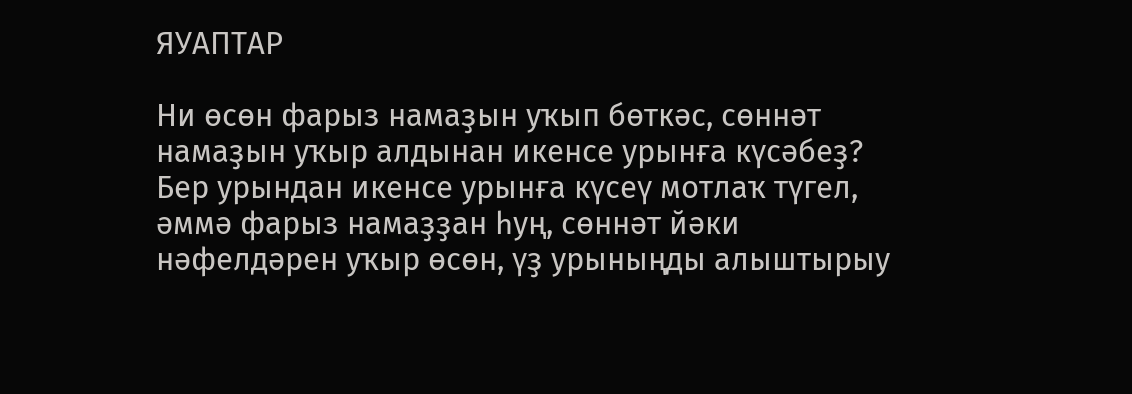ЯУАПТАР

Ни өсөн фарыз намаҙын уҡып бөткәс, сөннәт намаҙын уҡыр алдынан икенсе урынға күсәбеҙ? Бер урындан икенсе урынға күсеү мотлаҡ түгел, әммә фарыз намаҙҙан һуң, сөннәт йәки нәфелдәрен уҡыр өсөн, үҙ урыныңды алыштырыу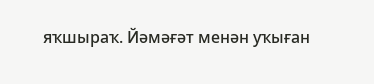яҡшыраҡ. Йәмәғәт менән уҡыған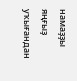намаҙҙы яңғыҙ уҡығандан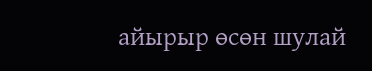айырыр өсөн шулай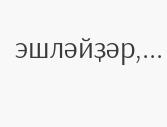эшләйҙәр,...